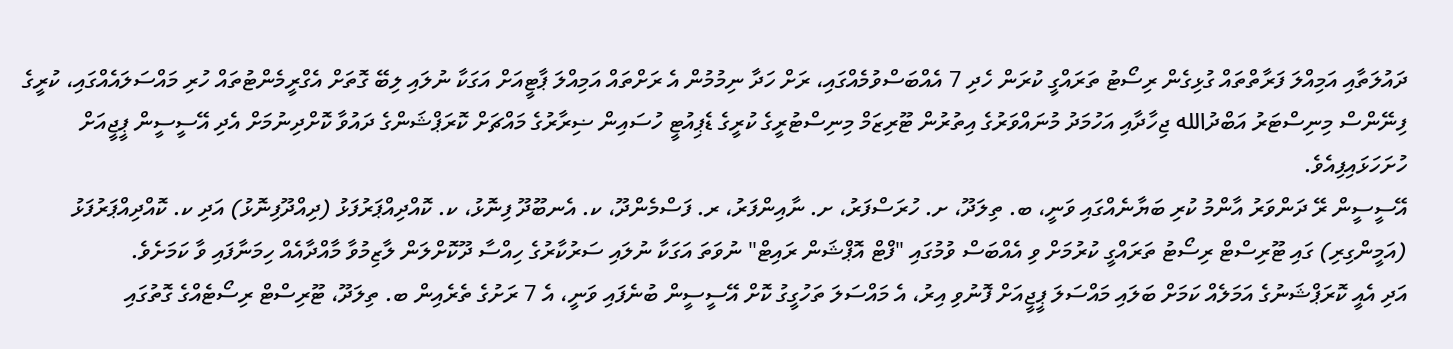ދައުލަތާއި އަމިއްލަ ފަރާތްތައް ގުޅިގެން ރިސޯޓު ތަރައްގީ ކުރަން ހެދި 7 އެއްބަސްވުމެއްގައި، ރަށް ހަދާ ނިމުމުން އެ ރަށްތައް އަމިއްލަ ޕާޓީއަށް އަގަކާ ނުލައި ލިބޭ ގޮތަށް އެގްރީމެންޓުތައް ހުރި މައްސަލައެއްގައި، ކުރީގެ ފިނޭންސް މިނިސްޓަރު އަބްދުالله ޖިހާދާއި އަހުމަދު މުނައްވަރުގެ އިތުރުން ޓޫރިޒަމް މިނިސްޓުރީގެ ކުރީގެ ޑެޕިއުޓީ ހުސައިން ޟިރާރުގެ މައްޗަށް ކޮރަޕްޝަންގެ ދައުވާ ކޮށްދިނުމަށް އެދި އޭސީސީން ޕީޖީއަށް ހުށަހަޅައިފިއެވެ.
އޭސީސީން ރޭ ދަންވަރު އާންމު ކުރި ބަޔާނެއްގައި ވަނީ، ބ. ތިލަދޫ، ށ. ހުރަސްފަރު، ށ. ނާއިންފަރު، ރ. ފަސްމެންދޫ، ކ. އެނބޫދޫ ފިނޮޅު، ކ. ކޮއްދިއްޕަރުފަޅު (ދިއްދޫފިނޮޅު) އަދި ކ. ކޮއްދިއްޕަރުފަޅު (އަމީންގިރި) ގައި ޓޫރިސްޓް ރިސޯޓު ތަރައްގީ ކުރުމަށް ވި އެއްބަސް ވުމުގައި "ފްޓް އޮޕްޝަން ރައިޓް" ނުވަތަ އަގަކާ ނުލައި ސަރުކާރުގެ ހިއްސާ ދޫކޮށްލަން ލާޒިމުވާ މާއްދާއެއް ހިމަނާފައި ވާ ކަމަށެވެ.
އަދި އެއީ ކޮރަޕްޝަނުގެ އަމަލެއް ކަމަށް ބަލައި މައްސަލަ ޕީޖީއަށް ފޮނުވި އިރު، އެ މައްސަލަ ތަހުގީގު ކޮށް އޭސީސީން ބުނެފައި ވަނީ، އެ 7 ރަށުގެ ތެރެއިން ބ. ތިލަދޫ، ޓޫރިސްޓް ރިސޯޓެއްގެ ގޮތުގައި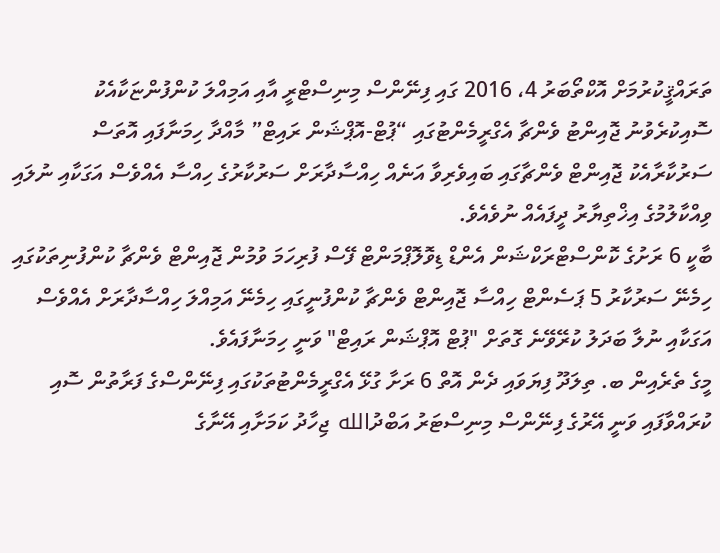ތަރައްޤީކުރުމަށް އޮކްތޯބަރު 4، 2016 ގައި ފިނޭންސް މިނިސްޓްރީ އާއި އަމިއްލަ ކުންފުންޏަކާއެކު ސޮއިކުރެވުނު ޖޮއިންޓު ވެންޗާ އެގްރީމެންޓުގައި “ޕުޓް-އޮޕްޝަން ރައިޓް” މާއްދާ ހިމަނާފައި އޮތަސް ސަރުކާރާއެކު ޖޮއިންޓް ވެންޗާގައި ބައިވެރިވާ އަނެއް ހިއްސާދާރަށް ސަރުކާރުގެ ހިއްސާ އެއްވެސް އަގަކާއި ނުލައި ވިއްކާލުމުގެ އިޚްތިޔާރު ދީފައެއް ނުވެއެވެ.
ބާކީ 6 ރަށުގެ ކޮންސްޓްރަކްޝަން އެންޑް ޑިވޮލޮޕްމަންޓް ފޭސް ފުރިހަމަ ވުމުން ޖޮއިންޓް ވެންޗާ ކުންފުނިތަކުގައި ހިމެނޭ ސަރުކާރު 5 ޕަސެންޓް ހިއްސާ ޖޮއިންޓް ވެންޗާ ކުންފުނީގައި ހިމެނޭ އަމިއްލަ ހިއްސާދާރަށް އެއްވެސް އަގަކާއި ނުލާ ބަދަލު ކުރޭވޭނެ ގޮތަށް "ޕުޓް އޮޕްޝަން ރައިޓް" ވަނީ ހިމަނާފައެވެ.
މީގެ ތެރެއިން ބ. ތިލަދޫ ފިޔަވައި ދެން އޮތް 6 ރަށާ ގުޅޭ އެގްރީމެންޓުތަކުގައި ފިނޭންސްގެ ފަރާތުން ސޮއި ކުރައްވާފައި ވަނީ އޭރުގެ ފިނޭންސް މިނިސްޓަރު އަބްދުالله ޖިހާދު ކަމަށާއި އޭނާގެ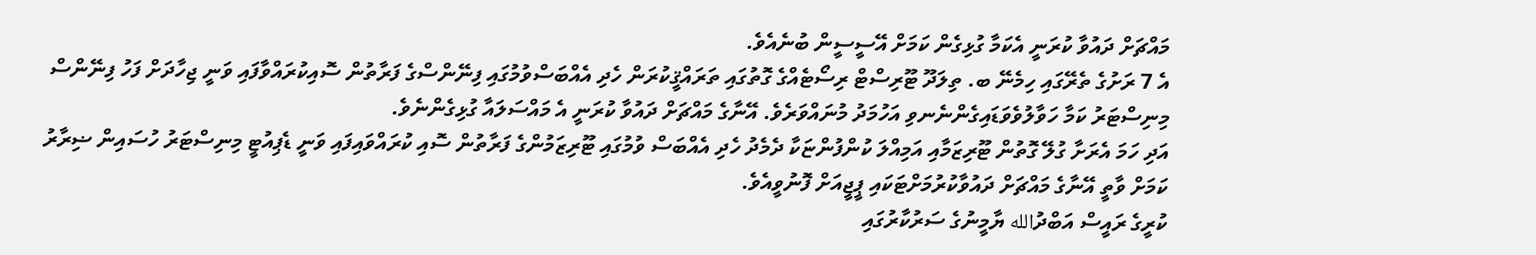މައްޗަށް ދައުވާ ކުރަނީ އެކަމާ ގުޅިގެން ކަމަށް އޭސީސީން ބުނެއެވެ.
އެ 7 ރަށުގެ ތެރޭގައި ހިމެނޭ ބ. ތިލަދޫ ޓޫރިސްޓް ރިސޯޓެއްގެ ގޮތުގައި ތަރައްޤީކުރަން ހެދި އެއްބަސްވުމުގައި ފިނޭންސްގެ ފަރާތުން ސޮއިކުރައްވާފައި ވަނީ ޖިހާދަށް ފަހު ފިނޭންސް މިނިސްޓަރު ކަމާ ހަވާލުވެވަޑައިގެންނެނވި އަހުމަދު މުނައްވަރެވެ. އޭނާގެ މައްޗަށް ދައުވާ ކުރަނީ އެ މައްސަލައާ ގުޅިގެންނެވެ.
އަދި ހަމަ އެރަށާ ގުލޭ ގޮތުން ޓޫރިޒަމާއި އަމިއްލަ ކުންފުންޏަކާ ދެމެދު ހެދި އެއްބަސް ވުމުގައި ޓޫރިޒަމުންގެ ފަރާތުން ސޮއި ކުރައްވައިފައި ވަނީ ޑެޕިއުޓީ މިނިސްޓަރު ހުސައިން ޟިރާރު ކަމަށް ވާތީ އޭނާގެ މައްޗަށް ދައުވާކުރުމަށްޓަކައި ޕީޖީއަށް ފޮނުވީއެވެ.
ކުރީގެ ރައީސް އަބްދުالله ޔާމީނުގެ ސަރުކާރުގައި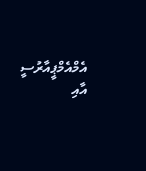އެމްއެމްޕީއާރުސީ އާއި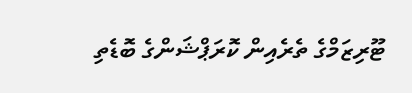ޓޫރިޒަމްގެ ތެރެއިން ކޮރަޕްޝަންގެ ބޮޑެތި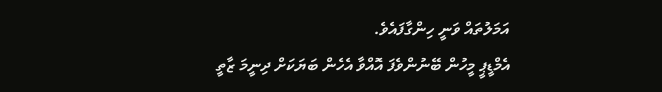އަމަލުތައް ވަނީ ހިންގާފައެވެ.
އެމްޑީޕީ މީހުން ބޭނުންވެފަ އޮއްވާ އެހެން ބަޔަކަށް ދިނީމަ ޒާތީ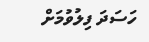ހަސަދަ ފިލުވުމަށް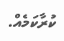ކުރާކަމެއް.